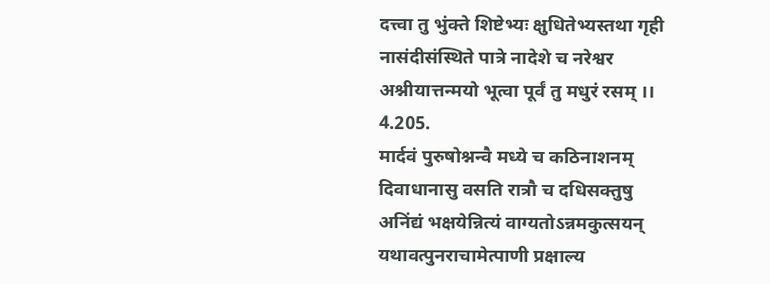दत्त्वा तु भुंक्ते शिष्टेभ्यः क्षुधितेभ्यस्तथा गृही
नासंदीसंस्थिते पात्रे नादेशे च नरेश्वर
अश्नीयात्तन्मयो भूत्वा पूर्वं तु मधुरं रसम् ।। 4.205.
मार्दवं पुरुषोश्नन्वै मध्ये च कठिनाशनम्
दिवाधानासु वसति रात्रौ च दधिसक्तुषु
अनिंद्यं भक्षयेन्नित्यं वाग्यतोऽन्नमकुत्सयन्
यथावत्पुनराचामेत्पाणी प्रक्षाल्य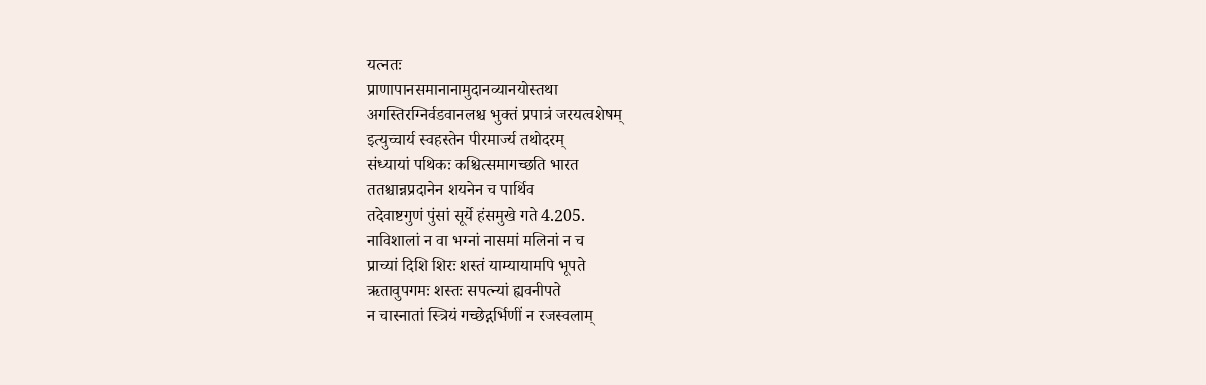यत्नतः
प्राणापानसमानानामुदानव्यानयोस्तथा
अगस्तिरग्निर्वडवानलश्च भुक्तं प्रपात्रं जरयत्वशेषम्
इत्युच्चार्य स्वहस्तेन पीरमार्ज्य तथोदरम्
संध्यायां पथिकः कश्चित्समागच्छति भारत
ततश्चान्नप्रदानेन शयनेन च पार्थिव
तदेवाष्टगुणं पुंसां सूर्ये हंसमुखे गते 4.205.
नाविशालां न वा भग्नां नासमां मलिनां न च
प्राच्यां दिशि शिरः शस्तं याम्यायामपि भूपते
ऋतावुपगमः शस्तः सपत्न्यां ह्यवनीपते
न चास्नातां स्त्रियं गच्छेद्गर्भिणीं न रजस्वलाम्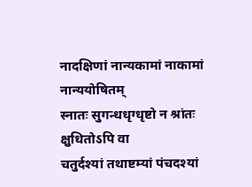नादक्षिणां नान्यकामां नाकामां नान्ययोषितम्
स्नातः सुगन्धधृग्धृष्टो न श्रांतः क्षुधितोऽपि वा
चतुर्दश्यां तथाष्टम्यां पंचदश्यां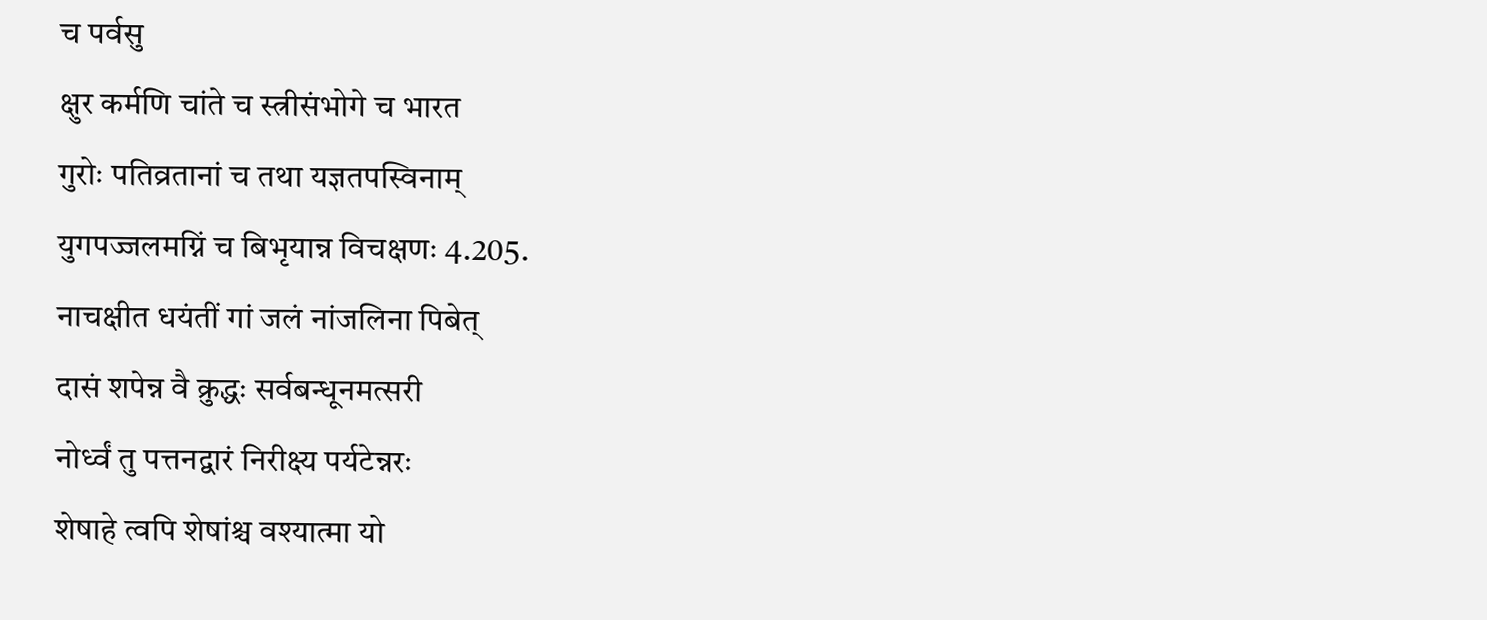च पर्वसु
क्षुर कर्मणि चांते च स्त्रीसंभोगे च भारत
गुरोः पतिव्रतानां च तथा यज्ञतपस्विनाम्
युगपज्जलमग्निं च बिभृयान्न विचक्षणः 4.205.
नाचक्षीत धयंतीं गां जलं नांजलिना पिबेत्
दासं शपेन्न वै क्रुद्धः सर्वबन्धूनमत्सरी
नोर्ध्वं तु पत्तनद्वारं निरीक्ष्य पर्यटेन्नरः
शेषाहे त्वपि शेषांश्च वश्यात्मा यो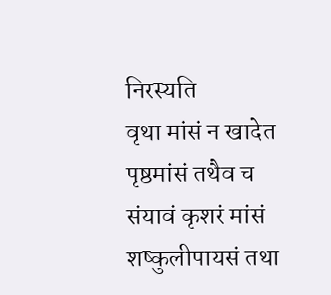निरस्यति
वृथा मांसं न खादेत पृष्ठमांसं तथैव च
संयावं कृशरं मांसं शष्कुलीपायसं तथा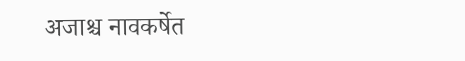अजाश्च नावकर्षेत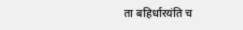ता बहिर्धारयंति च